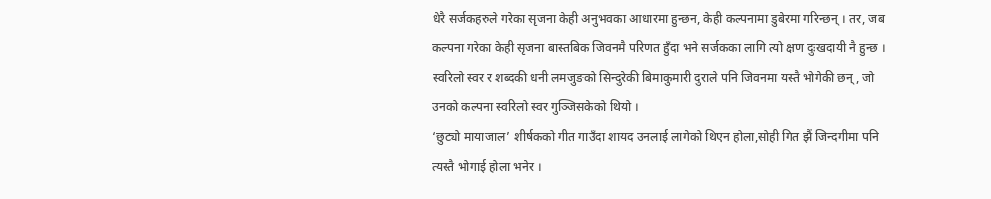धेरै सर्जकहरुले गरेका सृजना केही अनुभवका आधारमा हुन्छन, केही कल्पनामा डुबेरमा गरिन्छन् । तर, जब कल्पना गरेका केही सृजना बास्तबिक जिवनमै परिणत हुँदा भने सर्जकका लागि त्यो क्षण दुःखदायी नै हुन्छ ।
स्वरिलो स्वर र शब्दकी धनी लमजुङको सिन्दुरेकी बिमाकुमारी दुराले पनि जिवनमा यस्तै भोगेकी छन्, जो उनको कल्पना स्वरिलो स्वर गुञ्जिसकेको थियो ।
‘छुट्यो मायाजाल’ शीर्षकको गीत गाउँदा शायद उनलाई लागेको थिएन होला,सोही गित झैं जिन्दगीमा पनि त्यस्तै भोगाई होला भनेर ।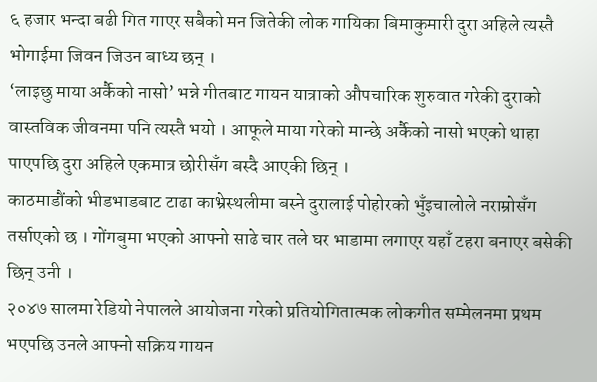६ हजार भन्दा बढी गित गाएर सबैको मन जितेकी लोक गायिका बिमाकुमारी दुरा अहिले त्यस्तै भोगाईमा जिवन जिउन बाध्य छन् ।
‘लाइछु माया अर्कैको नासो’ भन्ने गीतबाट गायन यात्राको औपचारिक शुरुवात गरेकी दुराको वास्तविक जीवनमा पनि त्यस्तै भयो । आफूले माया गरेको मान्छे अर्कैको नासो भएको थाहा पाएपछि दुरा अहिले एकमात्र छोरीसँग बस्दै आएकी छिन् ।
काठमाडौंको भीडभाडबाट टाढा काभ्रेस्थलीमा बस्ने दुरालाई पोहोरको भुँइचालोले नराम्रोसँग तर्साएको छ । गोंगबुमा भएको आफ्नो साढे चार तले घर भाडामा लगाएर यहाँ टहरा बनाएर बसेकी छिन् उनी ।
२०४७ सालमा रेडियो नेपालले आयोजना गरेको प्रतियोगितात्मक लोकगीत सम्मेलनमा प्रथम भएपछि उनले आफ्नो सक्रिय गायन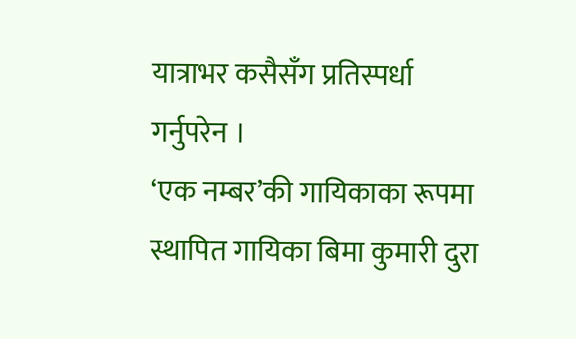यात्राभर कसैसँग प्रतिस्पर्धा गर्नुपरेन ।
‘एक नम्बर’की गायिकाका रूपमा स्थापित गायिका बिमा कुमारी दुरा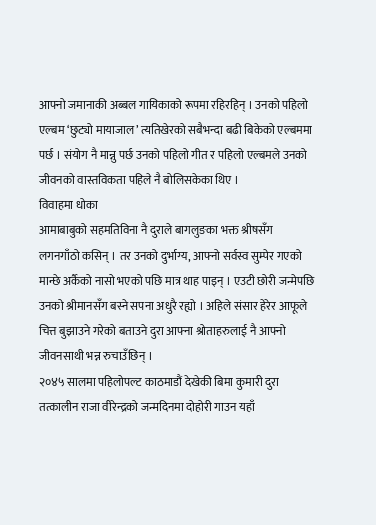आफ्नो जमानाकी अब्बल गायिकाको रूपमा रहिरहिन् । उनको पहिलो एल्बम ‘छुट्यो मायाजाल’ त्यतिखेरको सबैभन्दा बढी बिकेको एल्बममा पर्छ । संयोग नै मान्नु पर्छ उनको पहिलो गीत र पहिलो एल्बमले उनको जीवनको वास्तविकता पहिले नै बोलिसकेका थिए ।
विवाहमा धोका
आमाबाबुको सहमतिविना नै दुराले बागलुङका भक्त श्रीषसँग लगनगाँठो कसिन् । तर उनको दुर्भाग्य, आफ्नो सर्वस्व सुम्पेर गएको मान्छे अर्कैको नासो भएको पछि मात्र थाह पाइन् । एउटी छोरी जन्मेपछि उनको श्रीमानसँग बस्ने सपना अधुरै रह्यो । अहिले संसार हेरेर आफूले चित्त बुझाउने गरेको बताउने दुरा आफ्ना श्रोताहरुलाई नै आफ्नो जीवनसाथी भन्न रुचाउँछिन् ।
२०४५ सालमा पहिलोपल्ट काठमाडौं देखेकी बिमा कुमारी दुरा तत्कालीन राजा वीरेन्द्रको जन्मदिनमा दोहोरी गाउन यहाँ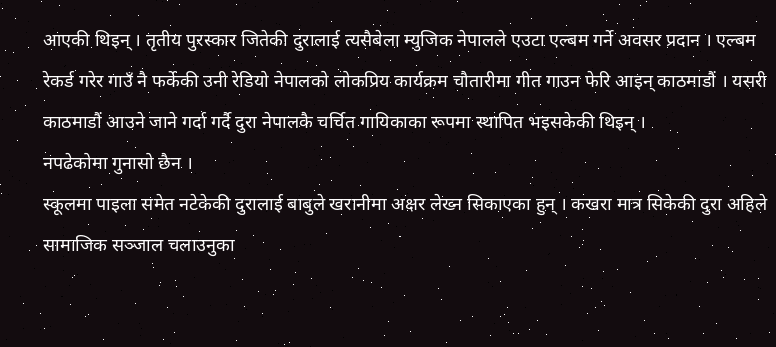आएकी थिइन् । तृतीय पुरस्कार जितेकी दुरालाई त्यसैबेला म्युजिक नेपालले एउटा एल्बम गर्ने अवसर प्रदान । एल्बम रेकर्ड गरेर गाउँ नै फर्केकी उनी रेडियो नेपालको लोकप्रिय कार्यक्रम चौतारीमा गीत गाउन फेरि आइन् काठमाडौं । यसरी काठमाडौं आउने जाने गर्दा गर्दै दुरा नेपालकै चर्चित गायिकाका रूपमा स्थापित भइसकेकी थिइन् ।
नपढेकोमा गुनासो छैन ।
स्कूलमा पाइला समेत नटेकेकी दुरालाई बाबुले खरानीमा अक्षर लेख्न सिकाएका हुन् । कखरा मात्र सिकेकी दुरा अहिले सामाजिक सञ्जाल चलाउनुका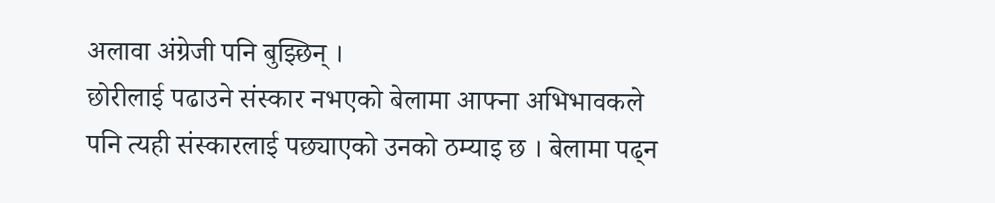अलावा अंग्रेजी पनि बुझ्छिन् ।
छोरीलाई पढाउने संस्कार नभएको बेलामा आफ्ना अभिभावकले पनि त्यही संस्कारलाई पछ्याएको उनको ठम्याइ छ । बेलामा पढ्न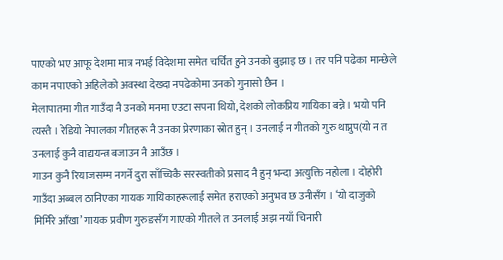पाएको भए आफू देशमा मात्र नभई विदेशमा समेत चर्चित हुने उनको बुझाइ छ । तर पनि पढेका मान्छेले काम नपाएको अहिलेको अवस्था देख्दा नपढेकोमा उनको गुनासो छैन ।
मेलापातमा गीत गाउँदा नै उनको मनमा एउटा सपना थियो, देशको लोकप्रिय गायिका बन्ने । भयो पनि त्यस्तै । रेडियो नेपालका गीतहरू नै उनका प्रेरणाका स्रोत हुन् । उनलाई न गीतको गुरु थाप्नुप(यो न त उनलाई कुनै वाद्ययन्त्र बजाउन नै आउँछ ।
गाउन कुनै रियाजसम्म नगर्ने दुरा साँच्चिकै सरस्वतीको प्रसाद नै हुन् भन्दा अत्युक्ति नहोला । दोहोरी गाउँदा अब्बल ठानिएका गायक गायिकाहरूलाई समेत हराएको अनुभव छ उनीसँग । ‘यो दाजुको मिर्मिरे आँखा’ गायक प्रवीण गुरुङसँग गाएको गीतले त उनलाई अझ नयाँ चिनारी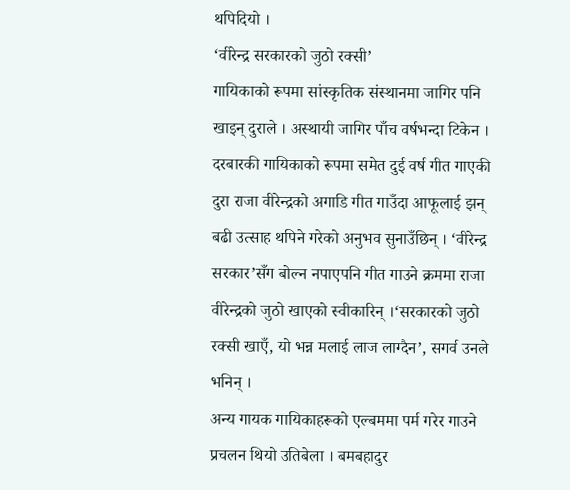थपिदियो ।
‘वीरेन्द्र सरकारको जुठो रक्सी’
गायिकाको रूपमा सांस्कृतिक संस्थानमा जागिर पनि खाइन् दुराले । अस्थायी जागिर पाँच वर्षभन्दा टिकेन । दरबारकी गायिकाको रूपमा समेत दुई वर्ष गीत गाएकी दुरा राजा वीरेन्द्रको अगाडि गीत गाउँदा आफूलाई झन् बढी उत्साह थपिने गरेको अनुभव सुनाउँछिन् । ‘वीरेन्द्र सरकार’सँग बोल्न नपाएपनि गीत गाउने क्रममा राजा वीरेन्द्रको जुठो खाएको स्वीकारिन् ।‘सरकारको जुठो रक्सी खाएँ, यो भन्न मलाई लाज लाग्दैन’, सगर्व उनले भनिन् ।
अन्य गायक गायिकाहरूको एल्बममा पर्म गरेर गाउने प्रचलन थियो उतिबेला । बमबहादुर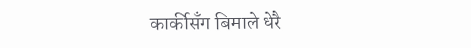कार्कीसँग बिमाले धेरै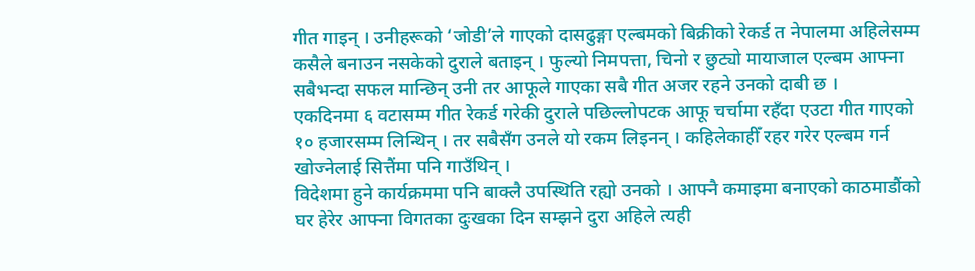गीत गाइन् । उनीहरूको ‘जोडी’ले गाएको दासढुङ्गा एल्बमको बिक्रीको रेकर्ड त नेपालमा अहिलेसम्म कसैले बनाउन नसकेको दुराले बताइन् । फुल्यो निमपत्ता, चिनो र छुट्यो मायाजाल एल्बम आफ्ना सबैभन्दा सफल मान्छिन् उनी तर आफूले गाएका सबै गीत अजर रहने उनको दाबी छ ।
एकदिनमा ६ वटासम्म गीत रेकर्ड गरेकी दुराले पछिल्लोपटक आफू चर्चामा रहँदा एउटा गीत गाएको १० हजारसम्म लिन्थिन् । तर सबैसँग उनले यो रकम लिइनन् । कहिलेकाहीँ रहर गरेर एल्बम गर्न खोज्नेलाई सित्तैंमा पनि गाउँथिन् ।
विदेशमा हुने कार्यक्रममा पनि बाक्लै उपस्थिति रह्यो उनको । आफ्नै कमाइमा बनाएको काठमाडौंको घर हेरेर आफ्ना विगतका दुःखका दिन सम्झने दुरा अहिले त्यही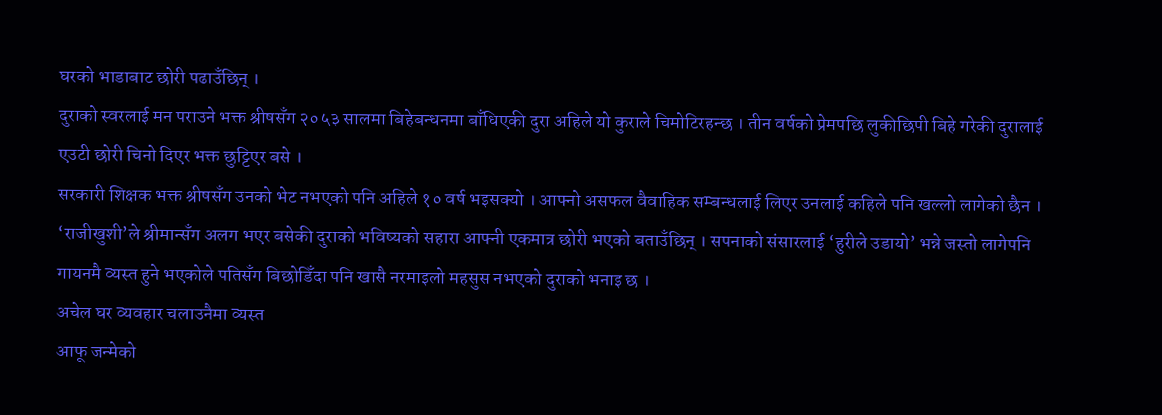घरको भाडाबाट छोरी पढाउँछिन् ।
दुराको स्वरलाई मन पराउने भक्त श्रीषसँग २०५३ सालमा बिहेबन्धनमा बाँधिएकी दुरा अहिले यो कुराले चिमोटिरहन्छ । तीन वर्षको प्रेमपछि लुकीछिपी बिहे गरेकी दुरालाई एउटी छोरी चिनो दिएर भक्त छुट्टिएर बसे ।
सरकारी शिक्षक भक्त श्रीषसँग उनको भेट नभएको पनि अहिले १० वर्ष भइसक्यो । आफ्नो असफल वैवाहिक सम्बन्धलाई लिएर उनलाई कहिले पनि खल्लो लागेको छैन ।
‘राजीखुशी’ले श्रीमान्सँग अलग भएर बसेकी दुराको भविष्यको सहारा आफ्नी एकमात्र छोरी भएको बताउँछिन् । सपनाको संसारलाई ‘हुरीले उडायो’ भन्ने जस्तो लागेपनि गायनमै व्यस्त हुने भएकोले पतिसँग बिछोडिँदा पनि खासै नरमाइलो महसुस नभएको दुराको भनाइ छ ।
अचेल घर व्यवहार चलाउनैमा व्यस्त
आफू जन्मेको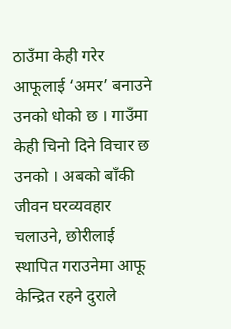ठाउँमा केही गरेर आफूलाई ‘अमर’ बनाउने उनको धोको छ । गाउँमा केही चिनो दिने विचार छ उनको । अबको बाँकी जीवन घरव्यवहार चलाउने, छोरीलाई स्थापित गराउनेमा आफू केन्द्रित रहने दुराले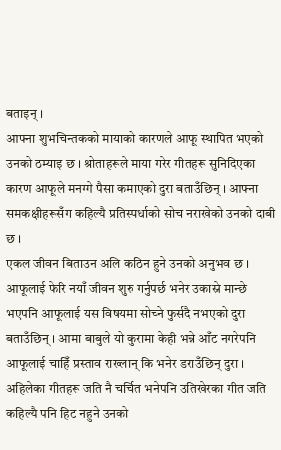बताइन् ।
आफ्ना शुभचिन्तकको मायाको कारणले आफू स्थापित भएको उनको ठम्याइ छ । श्रोताहरूले माया गरेर गीतहरू सुनिदिएका कारण आफूले मनग्गे पैसा कमाएको दुरा बताउँछिन् । आफ्ना समकक्षीहरूसँग कहिल्यै प्रतिस्पर्धाको सोच नराखेको उनको दाबी छ ।
एकल जीवन बिताउन अलि कठिन हुने उनको अनुभव छ । आफूलाई फेरि नयाँ जीवन शुरु गर्नुपर्छ भनेर उकास्ने मान्छे भएपनि आफूलाई यस विषयमा सोच्ने फुर्सदै नभएको दुरा बताउँछिन् । आमा बाबुले यो कुरामा केही भन्ने आँट नगरेपनि आफूलाई चाहिँ प्रस्ताव राख्लान् कि भनेर डराउँछिन् दुरा ।
अहिलेका गीतहरू जति नै चर्चित भनेपनि उतिखेरका गीत जति कहिल्यै पनि हिट नहुने उनको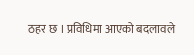ठहर छ । प्रविधिमा आएको बदलावले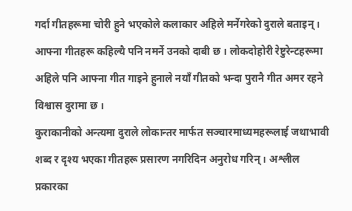गर्दा गीतहरूमा चोरी हुने भएकोले कलाकार अहिले मर्नेगरेको दुराले बताइन् ।
आफ्ना गीतहरू कहिल्यै पनि नमर्ने उनको दाबी छ । लोकदोहोरी रेष्टुरेन्टहरूमा अहिले पनि आफ्ना गीत गाइने हुनाले नयाँ गीतको भन्दा पुरानै गीत अमर रहने विश्वास दुरामा छ ।
कुराकानीको अन्त्यमा दुराले लोकान्तर मार्फत सञ्चारमाध्यमहरूलाई जथाभावी शब्द र दृश्य भएका गीतहरू प्रसारण नगरिदिन अनुरोध गरिन् । अश्लील प्रकारका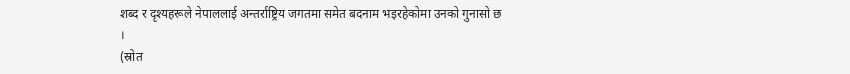शब्द र दृश्यहरूले नेपाललाई अन्तर्राष्ट्रिय जगतमा समेत बदनाम भइरहेकोमा उनको गुनासो छ ।
(स्रोत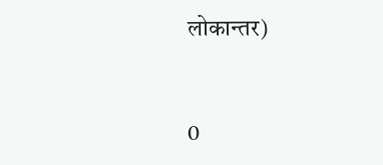लोकान्तर)


0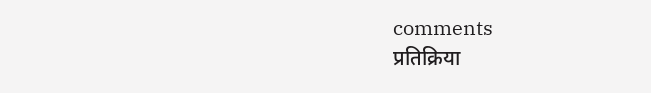comments
प्रतिक्रिया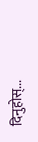दिनुहोस्...